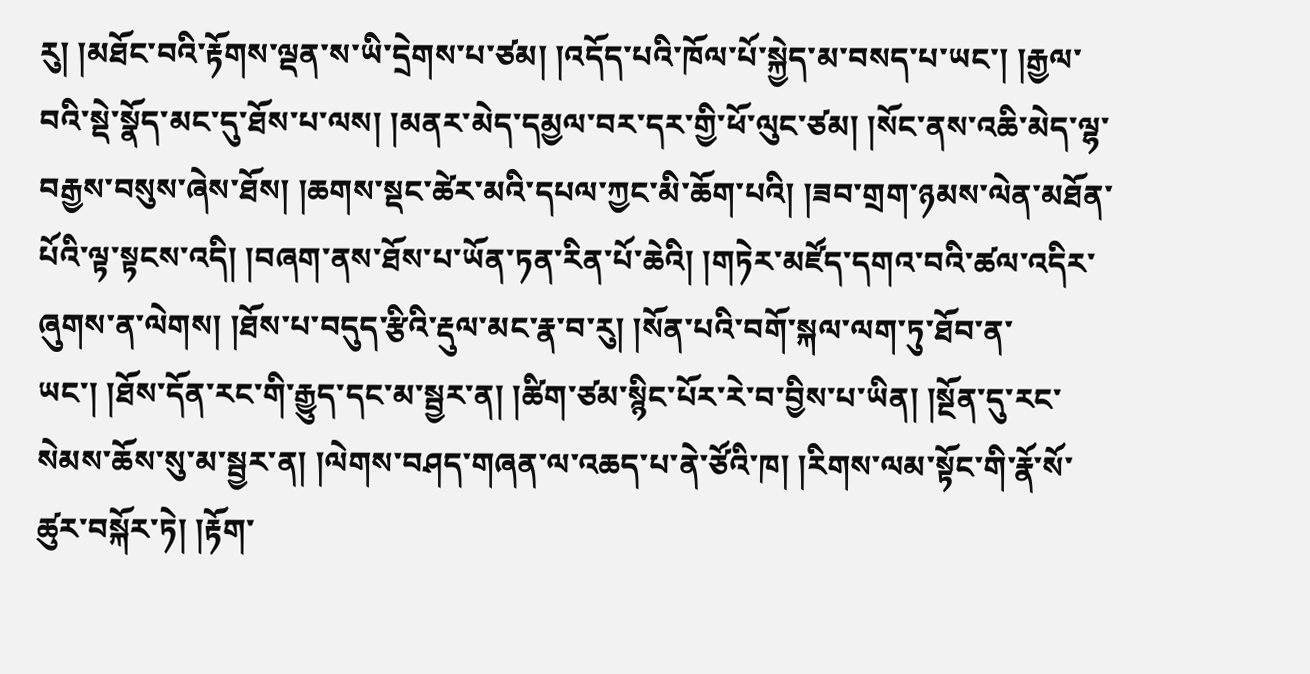རུ། །མཐོང་བའི་རྟོགས་ལྡན་ས་ཡི་དྲེགས་པ་ཙམ། །འདོད་པའི་ཁོལ་པོ་སྐྱེད་མ་བསད་པ་ཡང་། །རྒྱལ་བའི་སྡེ་སྣོད་མང་དུ་ཐོས་པ་ལས། །མནར་མེད་དམྱལ་བར་དར་གྱི་ཕོ་ལུང་ཙམ། །སོང་ནས་འཆི་མེད་ལྷ་བརྒྱས་བསུས་ཞེས་ཐོས། །ཆགས་སྡང་ཚེར་མའི་དཔལ་ཀྱང་མི་ཆོག་པའི། །ཟབ་གྲག་ཉམས་ལེན་མཐོན་པོའི་ལྟ་སྟངས་འདི། །བཞག་ནས་ཐོས་པ་ཡོན་ཏན་རིན་པོ་ཆེའི། །གཏེར་མཛོད་དགའ་བའི་ཚལ་འདིར་ཞུགས་ན་ལེགས། །ཐོས་པ་བདུད་རྩིའི་རྡུལ་མང་རྣ་བ་རུ། །སོན་པའི་བགོ་སྐལ་ལག་ཏུ་ཐོབ་ན་ཡང་། །ཐོས་དོན་རང་གི་རྒྱུད་དང་མ་སྦྱར་ན། །ཚིག་ཙམ་སྙིང་པོར་རེ་བ་བྱིས་པ་ཡིན། །སྔོན་དུ་རང་སེམས་ཆོས་སུ་མ་སྦྱར་ན། །ལེགས་བཤད་གཞན་ལ་འཆད་པ་ནེ་ཙོའི་ཁ། །རིགས་ལམ་སྟོང་གི་རྣོ་སོ་ཚུར་བསྐོར་ཏེ། །རྟོག་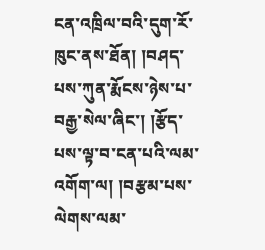ངན་འཁྲིལ་བའི་དུག་རོ་ཁུང་ནས་ཐོན། །བཤད་པས་ཀུན་རྨོངས་ཉེས་པ་བརྒྱ་སེལ་ཞིང་། །རྩོད་པས་ལྟ་བ་ངན་པའི་ལམ་འགོག་ལ། །བརྩམ་པས་ལེགས་ལམ་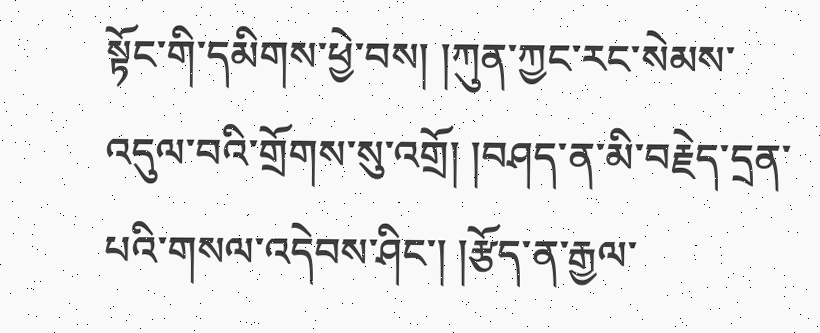སྟོང་གི་དམིགས་ཕྱེ་བས། །ཀུན་ཀྱང་རང་སེམས་འདུལ་བའི་གྲོགས་སུ་འགྲོ། །བཤད་ན་མི་བརྗེད་དྲན་པའི་གསལ་འདེབས་ཤིང་། །རྩོད་ན་རྒྱལ་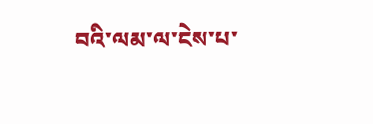བའི་ལམ་ལ་ངེས་པ་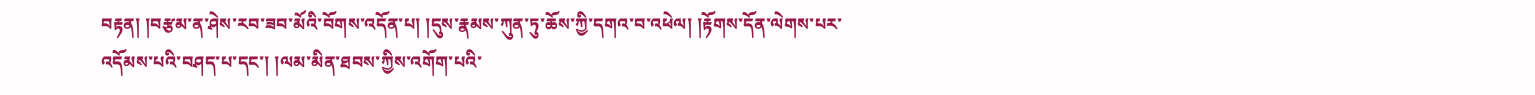བརྟན། །བརྩམ་ན་ཤེས་རབ་ཟབ་མོའི་བོགས་འདོན་པ། །དུས་རྣམས་ཀུན་ཏུ་ཆོས་ཀྱི་དགའ་བ་འཕེལ། །རྟོགས་དོན་ལེགས་པར་འདོམས་པའི་བཤད་པ་དང་། །ལམ་མིན་ཐབས་ཀྱིས་འགོག་པའི་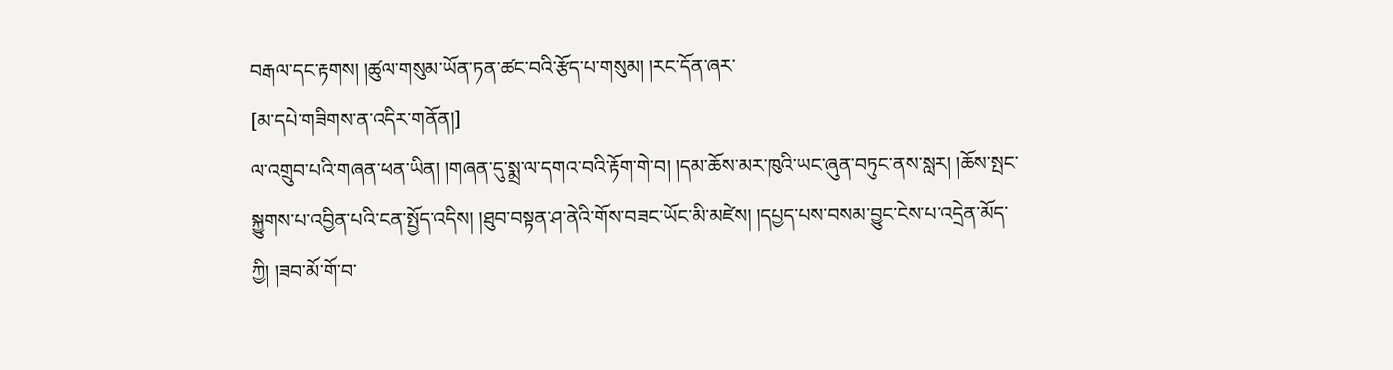བརྒལ་དང་རྟགས། །ཚུལ་གསུམ་ཡོན་ཏན་ཚང་བའི་རྩོད་པ་གསུམ། །རང་དོན་ཞར་
[མ་དཔེ་གཟིགས་ན་འདིར་གནོན།]
ལ་འགྲུབ་པའི་གཞན་ཕན་ཡིན། །གཞན་དུ་སྨྲ་ལ་དགའ་བའི་རྟོག་གེ་བ། །དམ་ཆོས་མར་ཁུའི་ཡང་ཞུན་བཏུང་ནས་སླར། །ཆོས་སྤང་སྐྱུགས་པ་འབྱིན་པའི་ངན་སྤྱོད་འདིས། །ཐུབ་བསྟན་ཤ་ནེའི་གོས་བཟང་ཡོང་མི་མཛེས། །དཔྱད་པས་བསམ་བྱུང་ངེས་པ་འདྲེན་མོད་ཀྱི། །ཟབ་མོ་གོ་བ་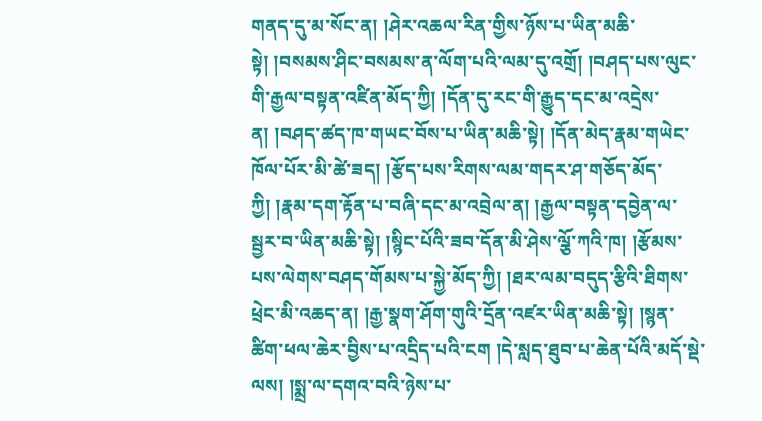གནད་དུ་མ་སོང་ན། །ཤེར་འཆལ་རིན་གྱིས་ཉོས་པ་ཡིན་མཆི་སྟེ། །བསམས་ཤིང་བསམས་ན་ལོག་པའི་ལམ་དུ་འགྲོ། །བཤད་པས་ལུང་གི་རྒྱལ་བསྟན་འཛིན་མོད་ཀྱི། །དོན་དུ་རང་གི་རྒྱུད་དང་མ་འདྲེས་ན། །བཤད་ཚད་ཁ་གཡང་བོས་པ་ཡིན་མཆི་སྟེ། །དོན་མེད་རྣམ་གཡེང་ཁོལ་པོར་མི་ཚེ་ཟད། །རྩོད་པས་རིགས་ལམ་གདར་ཤ་གཅོད་མོད་ཀྱི། །རྣམ་དག་རྟོན་པ་བཞི་དང་མ་འབྲེལ་ན། །རྒྱལ་བསྟན་དབྱེན་ལ་སྦྱར་བ་ཡིན་མཆི་སྟེ། །སྙིང་པོའི་ཟབ་དོན་མི་ཤེས་ལྕོ་ཀའི་ཁ། །རྩོམས་པས་ལེགས་བཤད་གོམས་པ་སྐྱེ་མོད་ཀྱི། །ཐར་ལམ་བདུད་རྩིའི་ཐིགས་ཕྲེང་མི་འཆད་ན། །རྒྱ་སྣག་ཤོག་གུའི་དྲོན་འཛར་ཡིན་མཆི་སྟེ། །སྙན་ཚིག་ཕལ་ཆེར་བྱིས་པ་འདྲིད་པའི་ངག །དེ་སླད་ཐུབ་པ་ཆེན་པོའི་མདོ་སྡེ་ལས། །སྨྲ་ལ་དགའ་བའི་ཉེས་པ་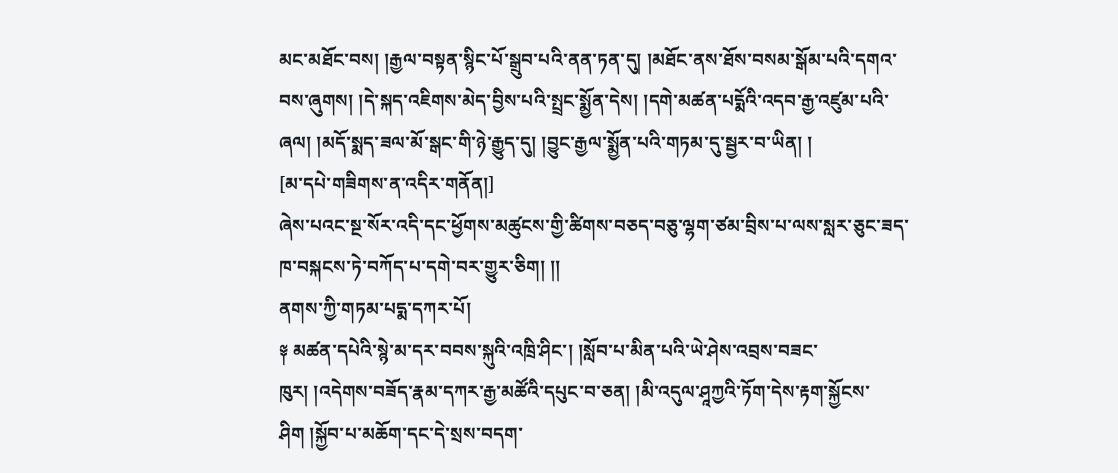མང་མཐོང་བས། །རྒྱལ་བསྟན་སྙིང་པོ་སྒྲུབ་པའི་ནན་ཏན་དུ། །མཐོང་ནས་ཐོས་བསམ་སྒོམ་པའི་དགའ་བས་ཞུགས། །དེ་སྐད་འཇིགས་མེད་བྱིས་པའི་སྤྲང་སྨྱོན་དེས། །དགེ་མཚན་པདྨོའི་འདབ་རྒྱ་འཛུམ་པའི་ཞལ། །མདོ་སྨད་ཟལ་མོ་སྒང་གི་ཉེ་རྒྱུད་དུ། །བྱུང་རྒྱལ་སྨྱོན་པའི་གཏམ་དུ་སྦྱར་བ་ཡིན། །
[མ་དཔེ་གཟིགས་ན་འདིར་གནོན།]
ཞེས་པའང་སྔ་སོར་འདི་དང་ཕྱོགས་མཚུངས་གྱི་ཚིགས་བཅད་བཅུ་ལྷག་ཙམ་བྲིས་པ་ལས་སླར་ཅུང་ཟད་ཁ་བསྐངས་ཏེ་བཀོད་པ་དགེ་བར་གྱུར་ཅིག། །།
ནགས་ཀྱི་གཏམ་པདྨ་དཀར་པོ།
༈ མཚན་དཔེའི་སྙེ་མ་དར་བབས་སྐུའི་འཁྲི་ཤིང་། །སློབ་པ་མིན་པའི་ཡེ་ཤེས་འབྲས་བཟང་ཁུར། །འདེགས་བཟོད་རྣམ་དཀར་རྒྱ་མཚོའི་དཔུང་བ་ཅན། །མི་འདུལ་ཤཱཀྱའི་ཏོག་དེས་རྟག་སྐྱོངས་ཤིག །སྐྱོབ་པ་མཆོག་དང་དེ་སྲས་བདག་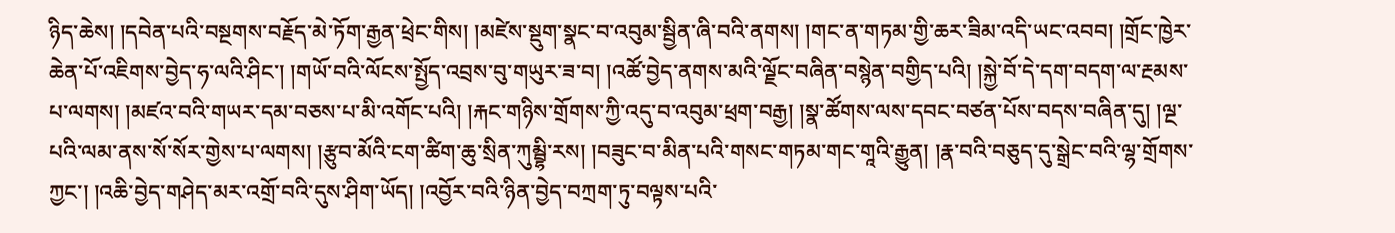ཉིད་ཆེས། །དབེན་པའི་བསྔགས་བརྗོད་མེ་ཏོག་རྒྱན་ཕྲེང་གིས། །མཛེས་སྡུག་སྣང་བ་འབུམ་སྦྱིན་ཞི་བའི་ནགས། །གང་ན་གཏམ་གྱི་ཆར་ཟིམ་འདི་ཡང་འབབ། །གྲོང་ཁྱེར་ཆེན་པོ་འཇིགས་བྱེད་ཧ་ལའི་ཤིང་། །གཡོ་བའི་ལོངས་སྤྱོད་འབྲས་བུ་གཡུར་ཟ་བ། །འཚོ་བྱེད་ནགས་མའི་ལྗོང་བཞིན་བསྙེན་བགྱིད་པའི། །སྐྱེ་བོ་དེ་དག་བདག་ལ་རྔམས་པ་ལགས། །མཛའ་བའི་གཡར་དམ་བཅས་པ་མི་འགོང་པའི། །རྐང་གཉིས་གྲོགས་ཀྱི་འདུ་བ་འབུམ་ཕྲག་བརྒྱ། །སྣ་ཚོགས་ལས་དབང་བཙན་པོས་བདས་བཞིན་དུ། །ལྔ་པའི་ལམ་ནས་སོ་སོར་གྱེས་པ་ལགས། །རྩུབ་མོའི་ངག་ཚིག་ཆུ་སྲིན་ཀུམྦྷི་རས། །བཟུང་བ་མིན་པའི་གསང་གཏམ་གང་གཱའི་རྒྱུན། །རྣ་བའི་བཅུད་དུ་སྒྲེང་བའི་ལྷ་གྲོགས་ཀྱང་། །འཆི་བྱེད་གཤེད་མར་འགྲོ་བའི་དུས་ཤིག་ཡོད། །འབྱོར་བའི་ཉིན་བྱེད་བཀྲག་ཏུ་བལྟས་པའི་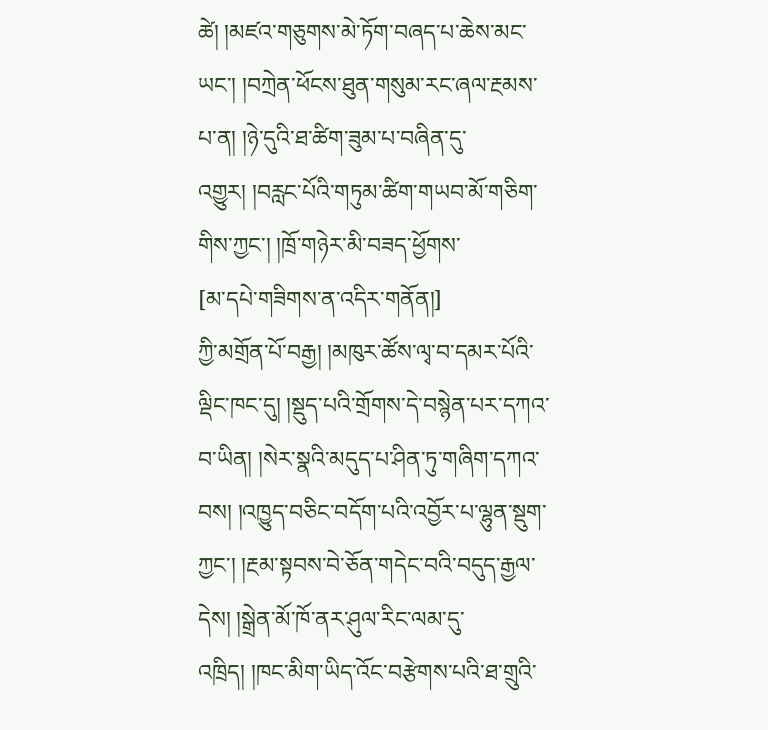ཚེ། །མཛའ་གཅུགས་མེ་ཏོག་བཞད་པ་ཆེས་མང་ཡང་། །བཀྲེན་ཕོངས་ཐུན་གསུམ་རང་ཞལ་རྔམས་པ་ན། །ཉེ་དུའི་ཐ་ཚིག་ཟུམ་པ་བཞིན་དུ་འགྱུར། །བརླང་པོའི་གཏུམ་ཚིག་གཡབ་མོ་གཅིག་གིས་ཀྱང་། །ཁྲོ་གཉེར་མི་བཟད་ཕྱོགས་
[མ་དཔེ་གཟིགས་ན་འདིར་གནོན།]
ཀྱི་མགྲོན་པོ་བརྒྱ། །མཁུར་ཚོས་ལྭ་བ་དམར་པོའི་ལྡིང་ཁང་དུ། །སྡུད་པའི་གྲོགས་དེ་བསྙེན་པར་དཀའ་བ་ཡིན། །སེར་སྣའི་མདུད་པ་ཤིན་ཏུ་གཞིག་དཀའ་བས། །འཁྱུད་བཅིང་བདོག་པའི་འབྱོར་པ་ལྷུན་སྡུག་ཀྱང་། །རྔམ་སྟབས་བེ་ཅོན་གདེང་བའི་བདུད་རྒྱལ་དེས། །སྒྲེན་མོ་ཁོ་ནར་ཤུལ་རིང་ལམ་དུ་འཁྲིད། །ཁང་མིག་ཡིད་འོང་བརྩེགས་པའི་ཐ་གྲུའི་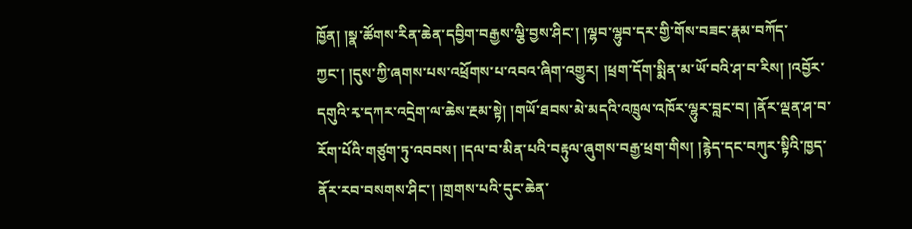ཁྱོན། །སྣ་ཚོགས་རིན་ཆེན་དབྱིག་བརྒྱས་ལྕི་བྱས་ཤིང་། །ལྷབ་ལྷུབ་དར་གྱི་གོས་བཟང་རྣམ་བཀོད་ཀྱང་། །དུས་ཀྱི་ཞགས་པས་འཕྲོགས་པ་འབའ་ཞིག་འགྱུར། །ཕྲག་དོག་སྨིན་མ་ཡོ་བའི་ཤ་བ་རིས། །འབྱོར་དགུའི་རྭ་དཀར་འདྲེག་ལ་ཆེས་རྔམ་སྟེ། །གཡོ་ཐབས་མེ་མདའི་འཁྲུལ་འཁོར་ལྷུར་བླང་བ། །ནོར་ལྡན་ཤ་བ་རོག་པོའི་གཙུག་ཏུ་འབབས། །དལ་བ་མིན་པའི་བརྟུལ་ཞུགས་བརྒྱ་ཕྲག་གིས། །རྙེད་དང་བཀུར་སྟིའི་ཁྱད་ནོར་རབ་བསགས་ཤིང་། །གྲགས་པའི་དུང་ཆེན་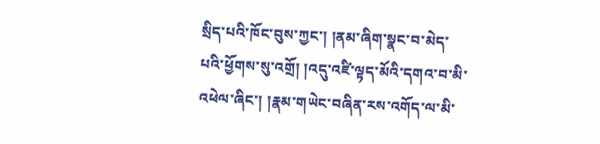སྲིད་པའི་ཁོང་བུས་ཀྱང་། །ནམ་ཞིག་སྣང་བ་མེད་པའི་ཕྱོགས་སུ་འགྲོ། །འདུ་འཛི་ལྟད་མོའི་དགའ་བ་མི་འཕེལ་ཞིང་། །རྣམ་གཡེང་བཞིན་རས་འགོད་ལ་མི་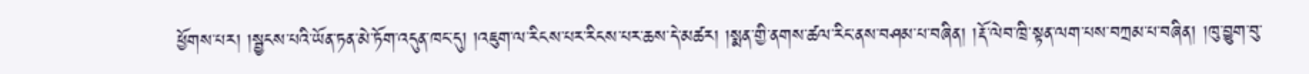ཕྱོགས་པར། །སྦྱངས་པའི་ཡོན་ཏན་མེ་ཏོག་འདུན་ཁང་དུ། །འཇུག་ལ་རིངས་པར་རིངས་པར་ཆས་དེ་མཚར། །སྨན་གྱི་ནགས་ཚལ་རིང་ནས་བཤམ་པ་བཞིན། །རྡོ་ལེབ་ཁྲི་སྟན་ལག་པས་བཀྲམ་པ་བཞིན། །ཁུ་བྱུག་བུ་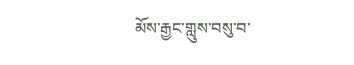མོས་རྒྱང་གླུས་བསུ་བ་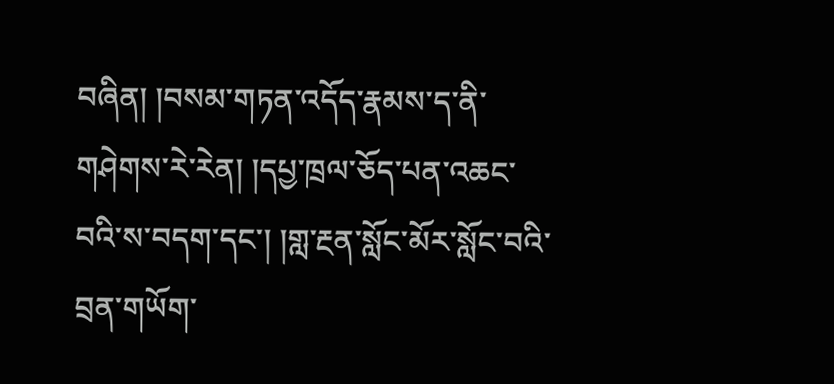བཞིན། །བསམ་གཏན་འདོད་རྣམས་ད་ནི་གཤེགས་རེ་རེན། །དཔྱ་ཁྲལ་ཅོད་པན་འཆང་བའི་ས་བདག་དང་། །གླ་རྔན་སློང་མོར་སློང་བའི་བྲན་གཡོག་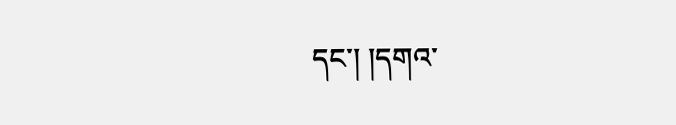དང་། །དགའ་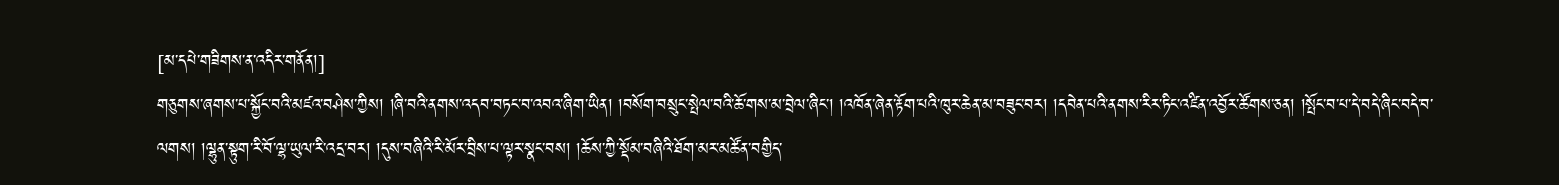[མ་དཔེ་གཟིགས་ན་འདིར་གནོན།]
གཅུགས་ཞགས་པ་སྐྱོང་བའི་མཛའ་བཤེས་ཀྱིས། །ཞི་བའི་ནགས་འདབ་བཏང་བ་འབའ་ཞིག་ཡིན། །བསོག་བསྲུང་སྤེལ་བའི་ཆོ་གས་མ་བྲེལ་ཞིང་། །འཁོན་ཞེན་རྟོག་པའི་ཁུར་ཆེན་མ་བཟུང་བར། །དབེན་པའི་ནགས་རིར་ཏིང་འཛིན་འབྱོར་ཚོགས་ཅན། །སྤོང་བ་པ་དེ་བདེ་ཞིང་བདེ་བ་ལགས། །ལྷུན་སྟུག་རི་བོ་ལྷ་ཡུལ་རི་འདྲ་བར། །དུས་བཞིའི་རི་མོར་བྲིས་པ་ལྟར་སྣང་བས། །ཆོས་ཀྱི་སྡོམ་བཞིའི་ཐོག་མར་མཚོན་བགྱིད་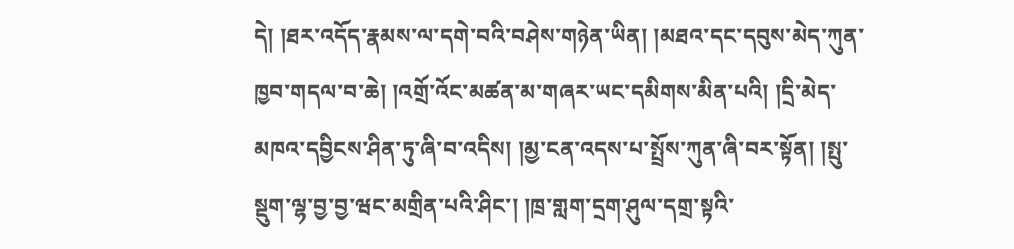དེ། །ཐར་འདོད་རྣམས་ལ་དགེ་བའི་བཤེས་གཉེན་ཡིན། །མཐའ་དང་དབུས་མེད་ཀུན་ཁྱབ་གདལ་བ་ཆེ། །འགྲོ་འོང་མཚན་མ་གཞར་ཡང་དམིགས་མིན་པའི། །དྲི་མེད་མཁའ་དབྱིངས་ཤིན་ཏུ་ཞི་བ་འདིས། །མྱ་ངན་འདས་པ་སྤྲོས་ཀུན་ཞི་བར་སྟོན། །སྤུ་སྡུག་ལྷ་བྱ་བྱ་ཝང་མགྲིན་པའི་ཤིང་། །ཁྲ་གླག་དྲག་ཤུལ་དགྲ་སྟའི་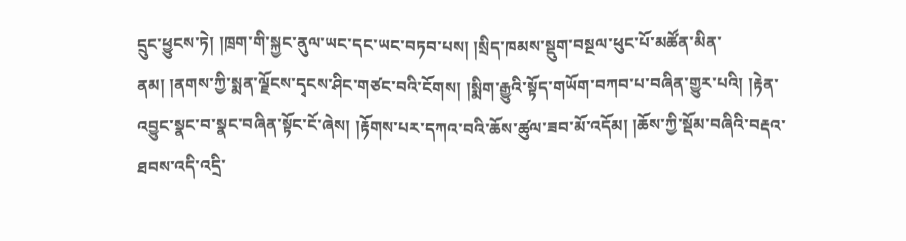དྲུང་ཕྱུངས་ཏེ། །ཁྲག་གི་སྐྱང་ནུལ་ཡང་དང་ཡང་བཏབ་པས། །སྲིད་ཁམས་སྡུག་བསྔལ་ཕུང་པོ་མཚོན་མིན་ནམ། །ནགས་ཀྱི་སྨན་ལྗོངས་དྭངས་ཤིང་གཙང་བའི་ངོགས། །སྨིག་རྒྱུའི་སྟོད་གཡོག་བཀབ་པ་བཞིན་གྱུར་པའི། །རྟེན་འབྱུང་སྣང་བ་སྣང་བཞིན་སྟོང་ངོ་ཞེས། །རྟོགས་པར་དཀའ་བའི་ཆོས་ཚུལ་ཟབ་མོ་འདོམ། །ཆོས་ཀྱི་སྡོམ་བཞིའི་བརྡའ་ཐབས་འདི་འདྲི་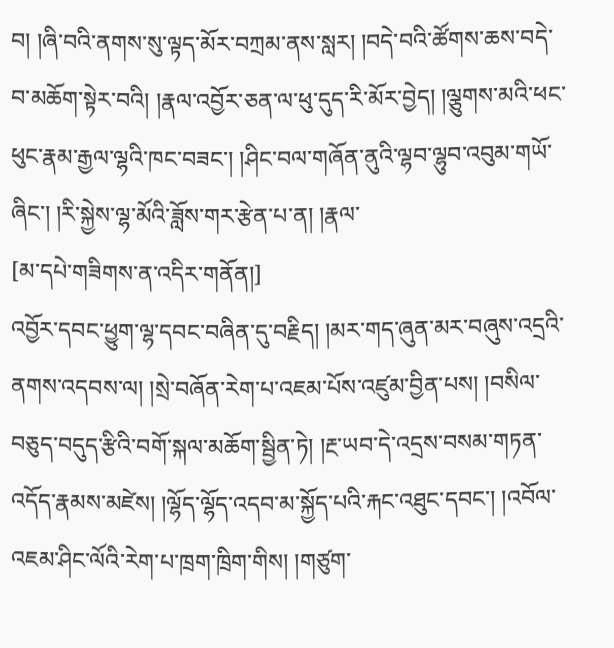བ། །ཞི་བའི་ནགས་སུ་ལྟད་མོར་བཀྲམ་ནས་སླར། །བདེ་བའི་ཚོགས་ཆས་བདེ་བ་མཆོག་སྟེར་བའི། །རྣལ་འབྱོར་ཅན་ལ་ཕུ་དུད་རི་མོར་བྱེད། །ལྕུགས་མའི་ཕང་ཕུང་རྣམ་རྒྱལ་ལྷའི་ཁང་བཟང་། །ཤིང་བལ་གཞོན་ནུའི་ལྷབ་ལྷུབ་འབུམ་གཡོ་ཞིང་། །རི་སྐྱེས་ལྷ་མོའི་ཟློས་གར་རྩེན་པ་ན། །རྣལ་
[མ་དཔེ་གཟིགས་ན་འདིར་གནོན།]
འབྱོར་དབང་ཕྱུག་ལྷ་དབང་བཞིན་དུ་བརྗིད། །མར་གད་ཞུན་མར་བཞུས་འདྲའི་ནགས་འདབས་ལ། །སྲེ་བཞོན་རེག་པ་འཇམ་པོས་འཛུམ་བྱིན་པས། །བསིལ་བཅུད་བདུད་རྩིའི་བགོ་སྐལ་མཆོག་སྦྱིན་ཏེ། །རྔ་ཡབ་དེ་འདྲས་བསམ་གཏན་འདོད་རྣམས་མཛེས། །ལྷོད་ལྷོད་འདབ་མ་སྐྱོད་པའི་རྐང་འཐུང་དབང་། །འབོལ་འཇམ་ཤིང་ལོའི་རེག་པ་ཁྲག་ཁྲིག་གིས། །གཙུག་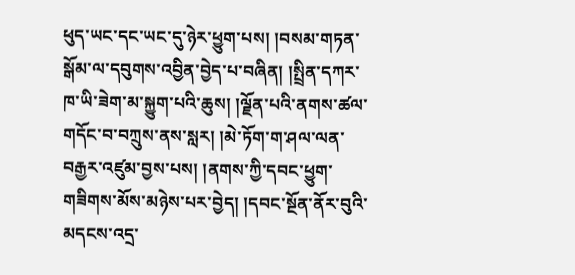ཕུད་ཡང་དང་ཡང་དུ་ཉེར་ཕྱུག་པས། །བསམ་གཏན་སྒོམ་ལ་དབུགས་འབྱིན་བྱེད་པ་བཞིན། །སྤྲིན་དཀར་ཁ་ཡི་ཟེག་མ་སྐྱུག་པའི་ཆུས། །ལྗོན་པའི་ནགས་ཚལ་གདོང་བ་བཀྲུས་ནས་སླར། །མེ་ཏོག་ག་ཤལ་ལན་བརྒྱར་འཛུམ་བྱས་པས། །ནགས་ཀྱི་དབང་ཕྱུག་གཟིགས་མོས་མཉེས་པར་བྱེད། །དབང་སྔོན་ནོར་བུའི་མདངས་འདྲ་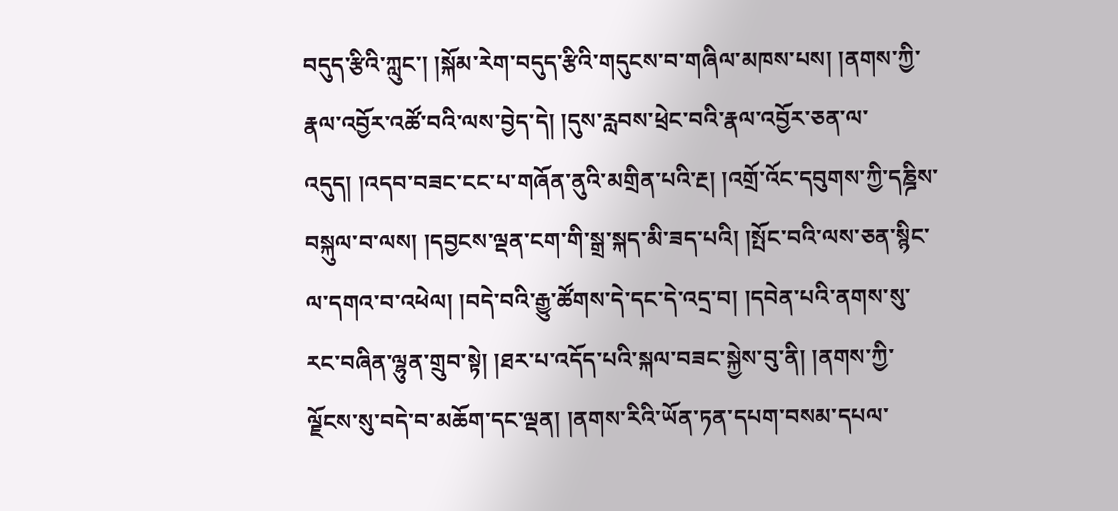བདུད་རྩིའི་ཀླུང་། །སྐོམ་རེག་བདུད་རྩིའི་གདུངས་བ་གཞིལ་མཁས་པས། །ནགས་ཀྱི་རྣལ་འབྱོར་འཚོ་བའི་ལས་བྱེད་དེ། །དུས་རླབས་ཕྲེང་བའི་རྣལ་འབྱོར་ཅན་ལ་འདུད། །འདབ་བཟང་ངང་པ་གཞོན་ནུའི་མགྲིན་པའི་རྔ། །འགྲོ་འོང་དབུགས་ཀྱི་དཎྜིས་བསྐུལ་བ་ལས། །དབྱངས་ལྡན་ངག་གི་སྒྲ་སྐད་མི་ཟད་པའི། །སྤོང་བའི་ལས་ཅན་སྙིང་ལ་དགའ་བ་འཕེལ། །བདེ་བའི་རྒྱུ་ཚོགས་དེ་དང་དེ་འདྲ་བ། །དབེན་པའི་ནགས་སུ་རང་བཞིན་ལྷུན་གྲུབ་སྟེ། །ཐར་པ་འདོད་པའི་སྐལ་བཟང་སྐྱེས་བུ་ནི། །ནགས་ཀྱི་ལྗོངས་སུ་བདེ་བ་མཆོག་དང་ལྡན། །ནགས་རིའི་ཡོན་ཏན་དཔག་བསམ་དཔལ་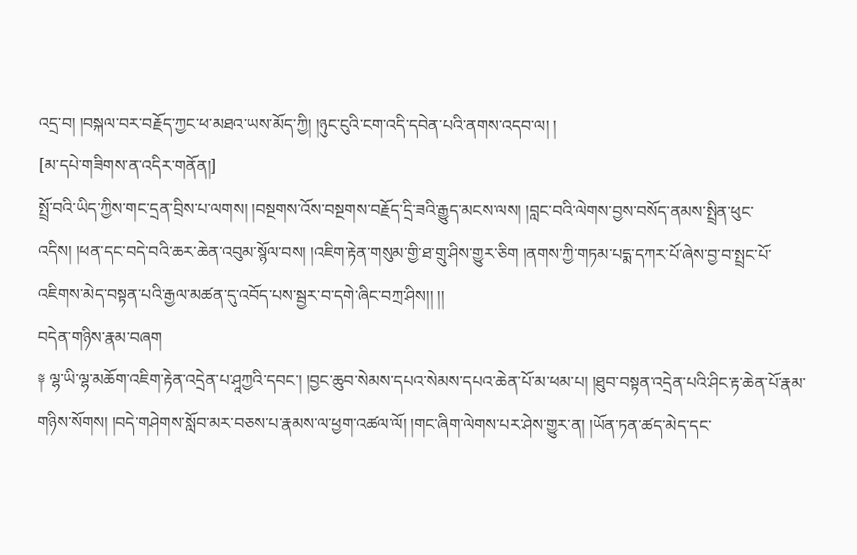འདྲ་བ། །བསྐལ་བར་བརྗོད་ཀྱང་ཕ་མཐའ་ཡས་མོད་ཀྱི། །ཉུང་ངུའི་ངག་འདི་དབེན་པའི་ནགས་འདབ་ལ། །
[མ་དཔེ་གཟིགས་ན་འདིར་གནོན།]
སྤྲོ་བའི་ཡིད་ཀྱིས་གང་དྲན་བྲིས་པ་ལགས། །བསྔགས་འོས་བསྔགས་བརྗོད་དྲི་ཟའི་རྒྱུད་མངས་ལས། །བླང་བའི་ལེགས་བྱས་བསོད་ནམས་སྤྲིན་ཕུང་འདིས། །ཕན་དང་བདེ་བའི་ཆར་ཆེན་འབུམ་སྙོལ་བས། །འཇིག་རྟེན་གསུམ་གྱི་ཐ་གྲུ་ཤིས་གྱུར་ཅིག །ནགས་ཀྱི་གཏམ་པདྨ་དཀར་པོ་ཞེས་བྱ་བ་སྤྲང་པོ་འཇིགས་མེད་བསྟན་པའི་རྒྱལ་མཚན་དུ་འབོད་པས་སྦྱར་བ་དགེ་ཞིང་བཀྲ་ཤིས།། །།
བདེན་གཉིས་རྣམ་བཞག
༈ ལྷ་ཡི་ལྷ་མཆོག་འཇིག་རྟེན་འདྲེན་པ་ཤཱཀྱའི་དབང་། །བྱང་ཆུབ་སེམས་དཔའ་སེམས་དཔའ་ཆེན་པོ་མ་ཕམ་པ། །ཐུབ་བསྟན་འདྲེན་པའི་ཤིང་རྟ་ཆེན་པོ་རྣམ་གཉིས་སོགས། །བདེ་གཤེགས་སློབ་མར་བཅས་པ་རྣམས་ལ་ཕྱག་འཚལ་ལོ། །གང་ཞིག་ལེགས་པར་ཤེས་གྱུར་ན། །ཡོན་ཏན་ཚད་མེད་དང་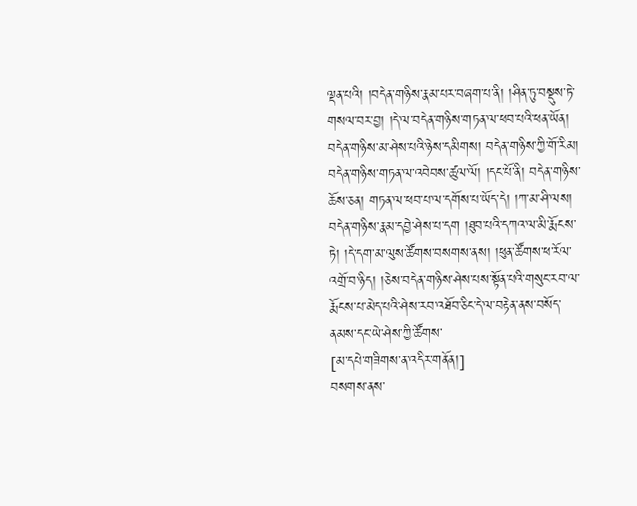ལྡན་པའི། །བདེན་གཉིས་རྣམ་པར་བཞག་པ་ནི། །ཤིན་ཏུ་བསྡུས་ཏེ་གསལ་བར་བྱ། །དེ་ལ་བདེན་གཉིས་གཏན་ལ་ཕབ་པའི་ཕན་ཡོན། བདེན་གཉིས་མ་ཤེས་པའི་ཉེས་དམིགས། བདེན་གཉིས་ཀྱི་གོ་རིམ། བདེན་གཉིས་གཏན་ལ་འབེབས་ཚུལ་ལོ། །དང་པོ་ནི། བདེན་གཉིས་ཆོས་ཅན། གཏན་ལ་ཕབ་པ་ལ་དགོས་པ་ཡོད་དེ། །ཀ་མ་ཤི་ལས། བདེན་གཉིས་རྣམ་དབྱེ་ཤེས་པ་དག །ཐུབ་པའི་དཀའ་ལ་མི་རྨོངས་ཏེ། །དེ་དག་མ་ལུས་ཚོགས་བསགས་ནས། །ཕུན་ཚོགས་ཕ་རོལ་འགྲོ་བ་ཉིད། །ཅེས་བདེན་གཉིས་ཤེས་པས་སྟོན་པའི་གསུང་རབ་ལ་རྨོངས་པ་མེད་པའི་ཤེས་རབ་འཐོབ་ཅིང་དེ་ལ་བརྟེན་ནས་བསོད་ནམས་དང་ཡེ་ཤེས་ཀྱི་ཚོགས་
[མ་དཔེ་གཟིགས་ན་འདིར་གནོན།]
བསགས་ནས་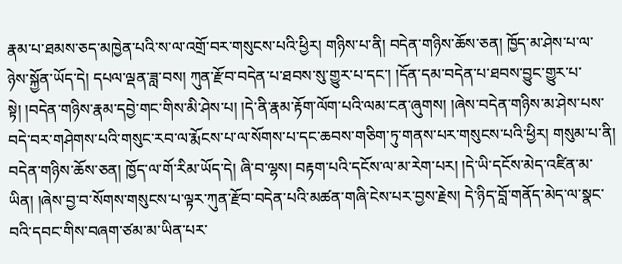རྣམ་པ་ཐམས་ཅད་མཁྱེན་པའི་ས་ལ་འགྲོ་བར་གསུངས་པའི་ཕྱིར། གཉིས་པ་ནི། བདེན་གཉིས་ཆོས་ཅན། ཁྱོད་མ་ཤེས་པ་ལ་ཉེས་སྐྱོན་ཡོད་དེ། དཔལ་ལྡན་ཟླ་བས། ཀུན་རྫོབ་བདེན་པ་ཐབས་སུ་གྱུར་པ་དང་། །དོན་དམ་བདེན་པ་ཐབས་བྱུང་གྱུར་པ་སྟེ། །བདེན་གཉིས་རྣམ་དབྱེ་གང་གིས་མི་ཤེས་པ། །དེ་ནི་རྣམ་རྟོག་ལོག་པའི་ལམ་ངན་ཞུགས། །ཞེས་བདེན་གཉིས་མ་ཤེས་པས་བདེ་བར་གཤེགས་པའི་གསུང་རབ་ལ་རྨོངས་པ་ལ་སོགས་པ་དང་ཆབས་གཅིག་ཏུ་གནས་པར་གསུངས་པའི་ཕྱིར། གསུམ་པ་ནི། བདེན་གཉིས་ཆོས་ཅན། ཁྱོད་ལ་གོ་རིམ་ཡོད་དེ། ཞི་བ་ལྷས། བརྟག་པའི་དངོས་ལ་མ་རེག་པར། །དེ་ཡི་དངོས་མེད་འཛིན་མ་ཡིན། །ཞེས་བྱ་བ་སོགས་གསུངས་པ་ལྟར་ཀུན་རྫོབ་བདེན་པའི་མཚན་གཞི་ངེས་པར་བྱས་རྗེས། དེ་ཉིད་བློ་གནོད་མེད་ལ་སྣང་བའི་དབང་གིས་བཞག་ཙམ་མ་ཡིན་པར་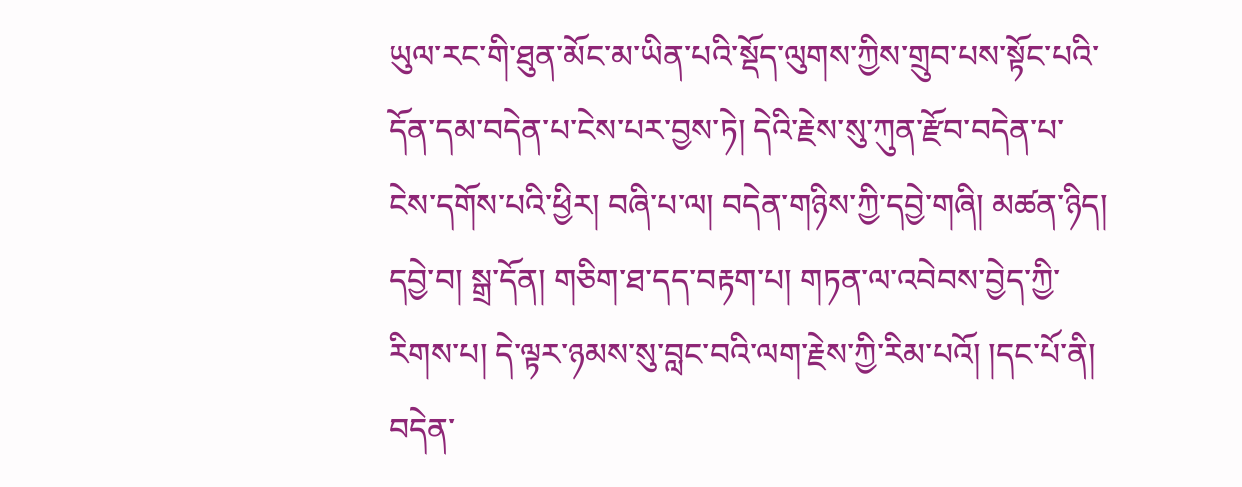ཡུལ་རང་གི་ཐུན་མོང་མ་ཡིན་པའི་སྡོད་ལུགས་ཀྱིས་གྲུབ་པས་སྟོང་པའི་དོན་དམ་བདེན་པ་ངེས་པར་བྱས་ཏེ། དེའི་རྗེས་སུ་ཀུན་རྫོབ་བདེན་པ་ངེས་དགོས་པའི་ཕྱིར། བཞི་པ་ལ། བདེན་གཉིས་ཀྱི་དབྱེ་གཞི། མཚན་ཉིད། དབྱེ་བ། སྒྲ་དོན། གཅིག་ཐ་དད་བརྟག་པ། གཏན་ལ་འབེབས་བྱེད་ཀྱི་རིགས་པ། དེ་ལྟར་ཉམས་སུ་བླང་བའི་ལག་རྗེས་ཀྱི་རིམ་པའོ། །དང་པོ་ནི། བདེན་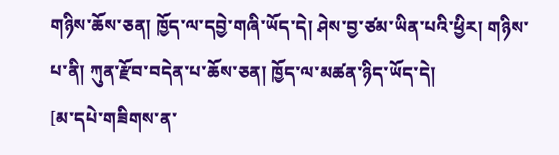གཉིས་ཆོས་ཅན། ཁྱོད་ལ་དབྱེ་གཞི་ཡོད་དེ། ཤེས་བྱ་ཙམ་ཡིན་པའི་ཕྱིར། གཉིས་པ་ནི། ཀུན་རྫོབ་བདེན་པ་ཆོས་ཅན། ཁྱོད་ལ་མཚན་ཉིད་ཡོད་དེ།
[མ་དཔེ་གཟིགས་ན་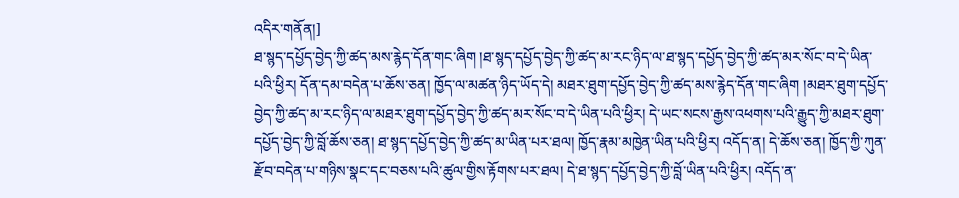འདིར་གནོན།]
ཐ་སྙད་དཔྱོད་བྱེད་ཀྱི་ཚད་མས་རྙེད་དོན་གང་ཞིག །ཐ་སྙད་དཔྱོད་བྱེད་ཀྱི་ཚད་མ་རང་ཉིད་ལ་ཐ་སྙད་དཔྱོད་བྱེད་ཀྱི་ཚད་མར་སོང་བ་དེ་ཡིན་པའི་ཕྱིར། དོན་དམ་བདེན་པ་ཆོས་ཅན། ཁྱོད་ལ་མཚན་ཉིད་ཡོད་དེ། མཐར་ཐུག་དཔྱོད་བྱེད་ཀྱི་ཚད་མས་རྙེད་དོན་གང་ཞིག །མཐར་ཐུག་དཔྱོད་བྱེད་ཀྱི་ཚད་མ་རང་ཉིད་ལ་མཐར་ཐུག་དཔྱོད་བྱེད་ཀྱི་ཚད་མར་སོང་བ་དེ་ཡིན་པའི་ཕྱིར། དེ་ཡང་སངས་རྒྱས་འཕགས་པའི་རྒྱུད་ཀྱི་མཐར་ཐུག་དཔྱོད་བྱེད་ཀྱི་བློ་ཆོས་ཅན། ཐ་སྙད་དཔྱོད་བྱེད་ཀྱི་ཚད་མ་ཡིན་པར་ཐལ། ཁྱོད་རྣམ་མཁྱེན་ཡིན་པའི་ཕྱིར། འདོད་ན། དེ་ཆོས་ཅན། ཁྱོད་ཀྱི་ཀུན་རྫོབ་བདེན་པ་གཉིས་སྣང་དང་བཅས་པའི་ཚུལ་གྱིས་རྟོགས་པར་ཐལ། དེ་ཐ་སྙད་དཔྱོད་བྱེད་ཀྱི་བློ་ཡིན་པའི་ཕྱིར། འདོད་ན་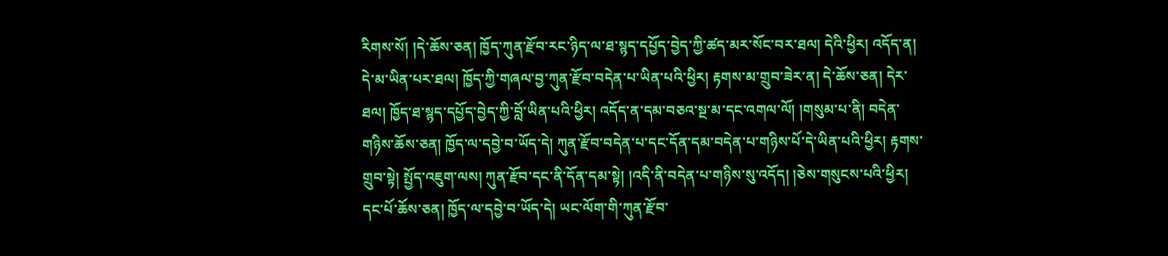རིགས་སོ། །དེ་ཆོས་ཅན། ཁྱོད་ཀུན་རྫོབ་རང་ཉིད་ལ་ཐ་སྙད་དཔྱོད་བྱེད་ཀྱི་ཚད་མར་སོང་བར་ཐལ། དེའི་ཕྱིར། འདོད་ན། དེ་མ་ཡིན་པར་ཐལ། ཁྱོད་ཀྱི་གཞལ་བྱ་ཀུན་རྫོབ་བདེན་པ་ཡིན་པའི་ཕྱིར། རྟགས་མ་གྲུབ་ཟེར་ན། དེ་ཆོས་ཅན། དེར་ཐལ། ཁྱོད་ཐ་སྙད་དཔྱོད་བྱེད་ཀྱི་བློ་ཡིན་པའི་ཕྱིར། འདོད་ན་དམ་བཅའ་སྔ་མ་དང་འགལ་ལོ། །གསུམ་པ་ནི། བདེན་གཉིས་ཆོས་ཅན། ཁྱོད་ལ་དབྱེ་བ་ཡོད་དེ། ཀུན་རྫོབ་བདེན་པ་དང་དོན་དམ་བདེན་པ་གཉིས་པོ་དེ་ཡིན་པའི་ཕྱིར། རྟགས་གྲུབ་སྟེ། སྤྱོད་འཇུག་ལས། ཀུན་རྫོབ་དང་ནི་དོན་དམ་སྟེ། །འདི་ནི་བདེན་པ་གཉིས་སུ་འདོད། །ཅེས་གསུངས་པའི་ཕྱིར། དང་པོ་ཆོས་ཅན། ཁྱོད་ལ་དབྱེ་བ་ཡོད་དེ། ཡང་ལོག་གི་ཀུན་རྫོབ་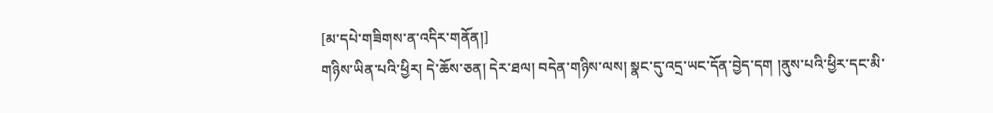[མ་དཔེ་གཟིགས་ན་འདིར་གནོན།]
གཉིས་ཡིན་པའི་ཕྱིར། དེ་ཆོས་ཅན། དེར་ཐལ། བདེན་གཉིས་ལས། སྣང་དུ་འདྲ་ཡང་དོན་བྱེད་དག །ནུས་པའི་ཕྱིར་དང་མི་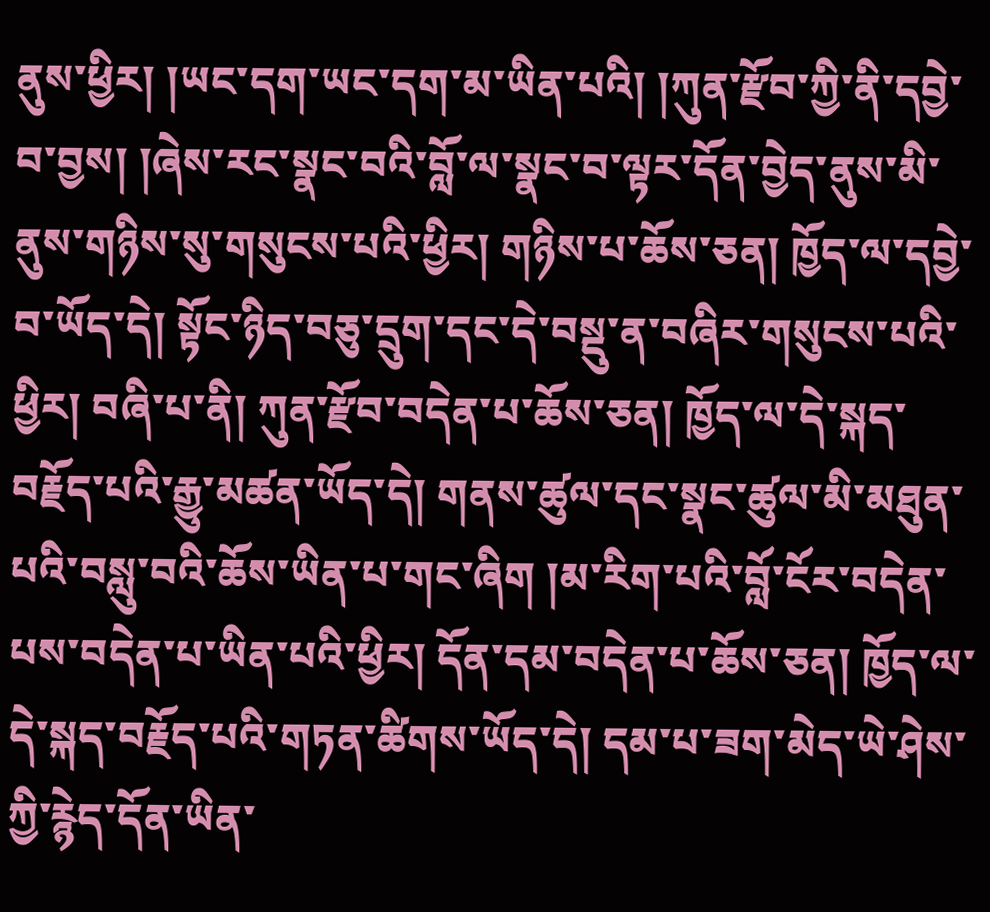ནུས་ཕྱིར། །ཡང་དག་ཡང་དག་མ་ཡིན་པའི། །ཀུན་རྫོབ་ཀྱི་ནི་དབྱེ་བ་བྱས། །ཞེས་རང་སྣང་བའི་བློ་ལ་སྣང་བ་ལྟར་དོན་བྱེད་ནུས་མི་ནུས་གཉིས་སུ་གསུངས་པའི་ཕྱིར། གཉིས་པ་ཆོས་ཅན། ཁྱོད་ལ་དབྱེ་བ་ཡོད་དེ། སྟོང་ཉིད་བཅུ་དྲུག་དང་དེ་བསྡུ་ན་བཞིར་གསུངས་པའི་ཕྱིར། བཞི་པ་ནི། ཀུན་རྫོབ་བདེན་པ་ཆོས་ཅན། ཁྱོད་ལ་དེ་སྐད་བརྗོད་པའི་རྒྱུ་མཚན་ཡོད་དེ། གནས་ཚུལ་དང་སྣང་ཚུལ་མི་མཐུན་པའི་བསླུ་བའི་ཆོས་ཡིན་པ་གང་ཞིག །མ་རིག་པའི་བློ་ངོར་བདེན་པས་བདེན་པ་ཡིན་པའི་ཕྱིར། དོན་དམ་བདེན་པ་ཆོས་ཅན། ཁྱོད་ལ་དེ་སྐད་བརྗོད་པའི་གཏན་ཚིགས་ཡོད་དེ། དམ་པ་ཟག་མེད་ཡེ་ཤེས་ཀྱི་རྙེད་དོན་ཡིན་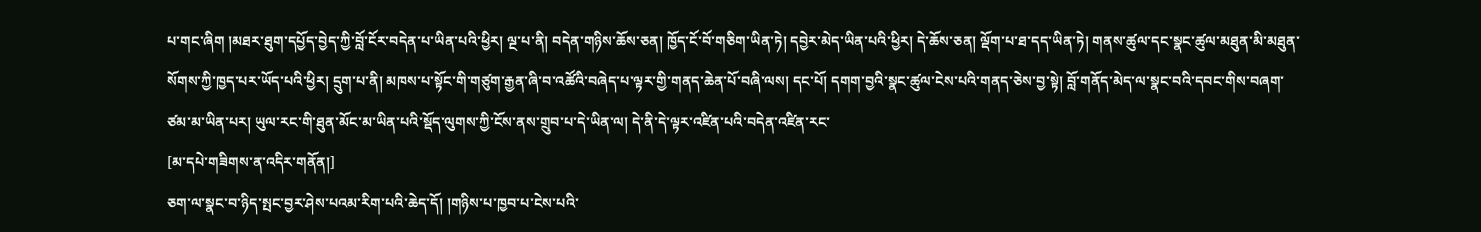པ་གང་ཞིག །མཐར་ཐུག་དཔྱོད་བྱེད་ཀྱི་བློ་ངོར་བདེན་པ་ཡིན་པའི་ཕྱིར། ལྔ་པ་ནི། བདེན་གཉིས་ཆོས་ཅན། ཁྱོད་ངོ་བོ་གཅིག་ཡིན་ཏེ། དབྱེར་མེད་ཡིན་པའི་ཕྱིར། དེ་ཆོས་ཅན། ལྡོག་པ་ཐ་དད་ཡིན་ཏེ། གནས་ཚུལ་དང་སྣང་ཚུལ་མཐུན་མི་མཐུན་སོགས་ཀྱི་ཁྱད་པར་ཡོད་པའི་ཕྱིར། དྲུག་པ་ནི། མཁས་པ་སྟོང་གི་གཙུག་རྒྱན་ཞི་བ་འཚོའི་བཞེད་པ་ལྟར་གྱི་གནད་ཆེན་པོ་བཞི་ལས། དང་པོ། དགག་བྱའི་སྣང་ཚུལ་ངེས་པའི་གནད་ཅེས་བྱ་སྟེ། བློ་གནོད་མེད་ལ་སྣང་བའི་དབང་གིས་བཞག་ཙམ་མ་ཡིན་པར། ཡུལ་རང་གི་ཐུན་མོང་མ་ཡིན་པའི་སྡོད་ལུགས་ཀྱི་ངོས་ནས་གྲུབ་པ་དེ་ཡིན་ལ། དེ་ནི་དེ་ལྟར་འཛིན་པའི་བདེན་འཛིན་རང་
[མ་དཔེ་གཟིགས་ན་འདིར་གནོན།]
ཅག་ལ་སྣང་བ་ཉིད་སྤང་བྱར་ཤེས་པའམ་རིག་པའི་ཆེད་དོ། །གཉིས་པ་ཁྱབ་པ་ངེས་པའི་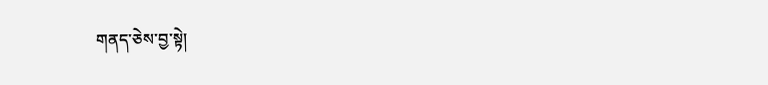གནད་ཅེས་བྱ་སྟེ།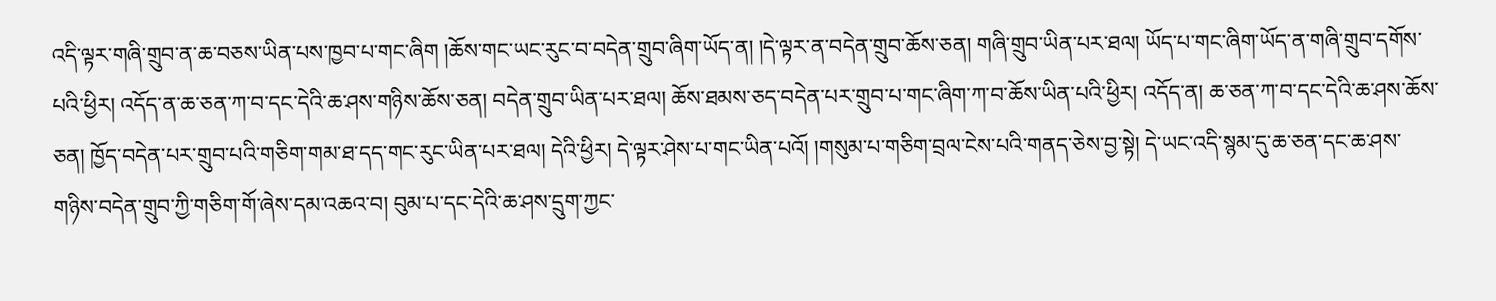འདི་ལྟར་གཞི་གྲུབ་ན་ཆ་བཅས་ཡིན་པས་ཁྱབ་པ་གང་ཞིག །ཆོས་གང་ཡང་རུང་བ་བདེན་གྲུབ་ཞིག་ཡོད་ན། །དེ་ལྟར་ན་བདེན་གྲུབ་ཆོས་ཅན། གཞི་གྲུབ་ཡིན་པར་ཐལ། ཡོད་པ་གང་ཞིག་ཡོད་ན་གཞི་གྲུབ་དགོས་པའི་ཕྱིར། འདོད་ན་ཆ་ཅན་ཀ་བ་དང་དེའི་ཆ་ཤས་གཉིས་ཆོས་ཅན། བདེན་གྲུབ་ཡིན་པར་ཐལ། ཆོས་ཐམས་ཅད་བདེན་པར་གྲུབ་པ་གང་ཞིག་ཀ་བ་ཆོས་ཡིན་པའི་ཕྱིར། འདོད་ན། ཆ་ཅན་ཀ་བ་དང་དེའི་ཆ་ཤས་ཆོས་ཅན། ཁྱོད་བདེན་པར་གྲུབ་པའི་གཅིག་གམ་ཐ་དད་གང་རུང་ཡིན་པར་ཐལ། དེའི་ཕྱིར། དེ་ལྟར་ཤེས་པ་གང་ཡིན་པའོ། །གསུམ་པ་གཅིག་བྲལ་ངེས་པའི་གནད་ཅེས་བྱ་སྟེ། དེ་ཡང་འདི་སྙམ་དུ་ཆ་ཅན་དང་ཆ་ཤས་གཉིས་བདེན་གྲུབ་ཀྱི་གཅིག་གོ་ཞེས་དམ་འཆའ་བ། བུམ་པ་དང་དེའི་ཆ་ཤས་དྲུག་ཀྱང་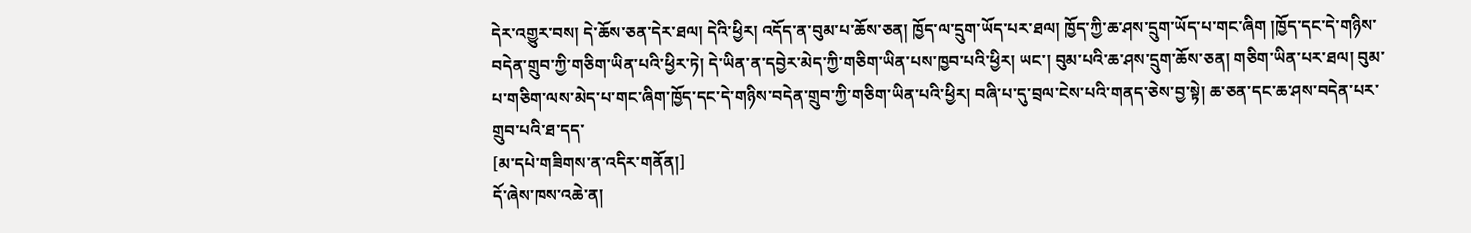དེར་འགྱུར་བས། དེ་ཆོས་ཅན་དེར་ཐལ། དེའི་ཕྱིར། འདོད་ན་བུམ་པ་ཆོས་ཅན། ཁྱོད་ལ་དྲུག་ཡོད་པར་ཐལ། ཁྱོད་ཀྱི་ཆ་ཤས་དྲུག་ཡོད་པ་གང་ཞིག །ཁྱོད་དང་དེ་གཉིས་བདེན་གྲུབ་ཀྱི་གཅིག་ཡིན་པའི་ཕྱིར་ཏེ། དེ་ཡིན་ན་དབྱེར་མེད་ཀྱི་གཅིག་ཡིན་པས་ཁྱབ་པའི་ཕྱིར། ཡང་། བུམ་པའི་ཆ་ཤས་དྲུག་ཆོས་ཅན། གཅིག་ཡིན་པར་ཐལ། བུམ་པ་གཅིག་ལས་མེད་པ་གང་ཞིག་ཁྱོད་དང་དེ་གཉིས་བདེན་གྲུབ་ཀྱི་གཅིག་ཡིན་པའི་ཕྱིར། བཞི་པ་དུ་བྲལ་ངེས་པའི་གནད་ཅེས་བྱ་སྟེ། ཆ་ཅན་དང་ཆ་ཤས་བདེན་པར་གྲུབ་པའི་ཐ་དད་
[མ་དཔེ་གཟིགས་ན་འདིར་གནོན།]
དོ་ཞེས་ཁས་འཆེ་ན།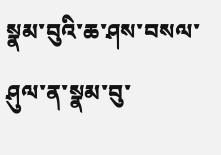སྣམ་བུའི་ཆ་ཤས་བསལ་ཤུལ་ན་སྣམ་བུ་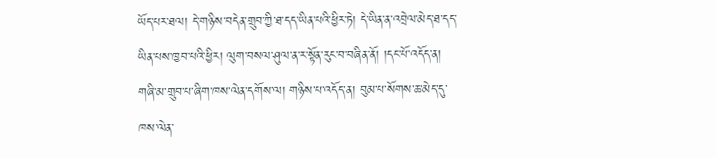ཡོད་པར་ཐལ། དེ་གཉིས་བདེན་གྲུབ་ཀྱི་ཐ་དད་ཡིན་པའི་ཕྱིར་ཏེ། དེ་ཡིན་ན་འབྲེལ་མེད་ཐ་དད་ཡིན་པས་ཁྱབ་པའི་ཕྱིར། ལུག་བསལ་ཤུལ་ན་ར་སྟོན་རུང་བ་བཞིན་ནོ། །དང་པོ་འདོད་ན། གཞི་མ་གྲུབ་པ་ཞིག་ཁས་ལེན་དགོས་ལ། གཉིས་པ་འདོད་ན། བུམ་པ་སོགས་ཆ་མེད་དུ་ཁས་ལེན་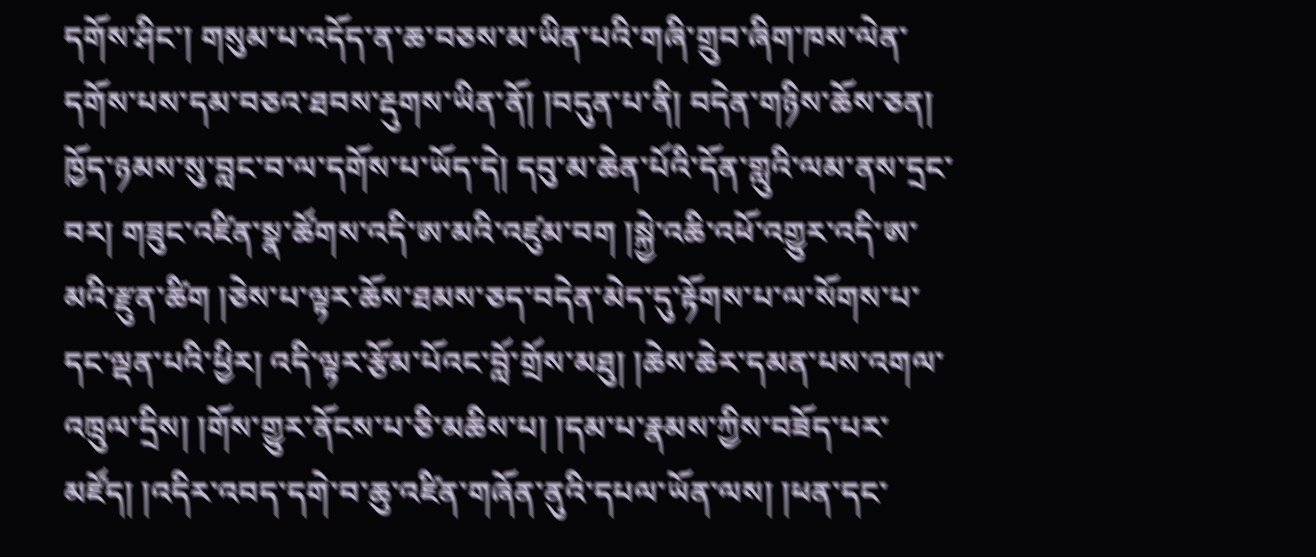དགོས་ཤིང་། གསུམ་པ་འདོད་ན་ཆ་བཅས་མ་ཡིན་པའི་གཞི་གྲུབ་ཞིག་ཁས་ལེན་དགོས་པས་དམ་བཅའ་ཐབས་རྡུགས་ཡིན་ནོ། །བདུན་པ་ནི། བདེན་གཉིས་ཆོས་ཅན། ཁྱོད་ཉམས་སུ་བླང་བ་ལ་དགོས་པ་ཡོད་དེ། དབུ་མ་ཆེན་པོའི་དོན་གླུའི་ལམ་ནས་དྲང་བར། གཟུང་འཛིན་སྣ་ཚོགས་འདི་ཨ་མའི་འཛུམ་བག །སྐྱེ་འཆི་འཕོ་འགྱུར་འདི་ཨ་མའི་རྫུན་ཚིག །ཅེས་པ་ལྟར་ཆོས་ཐམས་ཅད་བདེན་མེད་དུ་རྟོགས་པ་ལ་སོགས་པ་དང་ལྡན་པའི་ཕྱིར། འདི་ལྟར་རྩོམ་པོའང་བློ་གྲོས་མཐུ། །ཆེས་ཆེར་དམན་པས་འགལ་འཁྲུལ་དྲིས། །གོས་གྱུར་ནོངས་པ་ཅི་མཆིས་པ། །དམ་པ་རྣམས་ཀྱིས་བཟོད་པར་མཛོད། །འདིར་འབད་དགེ་བ་ཆུ་འཛིན་གཞོན་ནུའི་དཔལ་ཡོན་ལས། །ཕན་དང་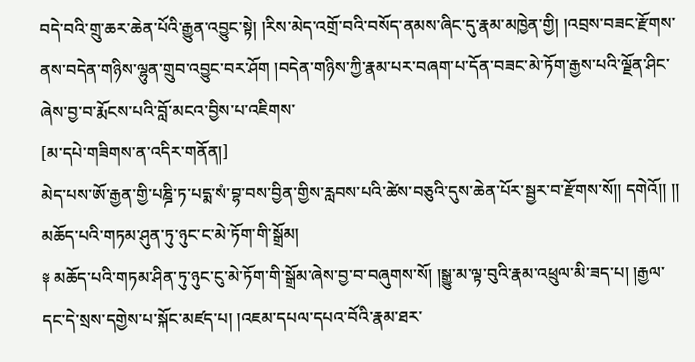བདེ་བའི་གྲུ་ཆར་ཆེན་པོའི་རྒྱུན་འབྱུང་སྟེ། །རིས་མེད་འགྲོ་བའི་བསོད་ནམས་ཞིང་དུ་རྣམ་མཁྱེན་གྱི། །འབྲས་བཟང་རྫོགས་ནས་བདེན་གཉིས་ལྷུན་གྲུབ་འབྱུང་བར་ཤོག །བདེན་གཉིས་ཀྱི་རྣམ་པར་བཞག་པ་དོན་བཟང་མེ་ཏོག་རྒྱས་པའི་ལྗོན་ཤིང་ཞེས་བྱ་བ་རྨོངས་པའི་བློ་མངའ་བྱིས་པ་འཇིགས་
[མ་དཔེ་གཟིགས་ན་འདིར་གནོན།]
མེད་པས་ཨོ་རྒྱན་གྱི་པཎྜི་ཏ་པདྨ་སཾ་བྷ་བས་བྱིན་གྱིས་རླབས་པའི་ཚེས་བཅུའི་དུས་ཆེན་པོར་སྦྱར་བ་རྫོགས་སོ།། དགེའོ།། །།
མཆོད་པའི་གཏམ་ཤུན་ཏུ་ཉུང་ང་མེ་ཏོག་གི་སྒྲོམ།
༈ མཆོད་པའི་གཏམ་ཤིན་ཏུ་ཉུང་ངུ་མེ་ཏོག་གི་སྒྲོམ་ཞེས་བྱ་བ་བཞུགས་སོ། །སྒྱུ་མ་ལྟ་བུའི་རྣམ་འཕྲུལ་མི་ཟད་པ། །རྒྱལ་དང་དེ་སྲས་དགྱེས་པ་སྐོང་མཛད་པ། །འཇམ་དཔལ་དཔའ་བོའི་རྣམ་ཐར་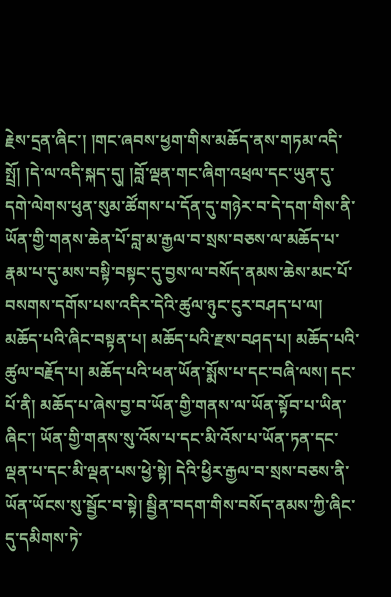རྗེས་དྲན་ཞིང་། །གང་ཞབས་ཕྱག་གིས་མཆོད་ནས་གཏམ་འདི་སྤྲོ། །དེ་ལ་འདི་སྐད་དུ། །བློ་ལྡན་གང་ཞིག་འཕྲལ་དང་ཡུན་དུ་དགེ་ལེགས་ཕུན་སུམ་ཚོགས་པ་དོན་དུ་གཉེར་བ་དེ་དག་གིས་ནི་ཡོན་གྱི་གནས་ཆེན་པོ་བླ་མ་རྒྱལ་བ་སྲས་བཅས་ལ་མཆོད་པ་རྣམ་པ་དུ་མས་བསྟི་བསྟང་དུ་བྱས་ལ་བསོད་ནམས་ཆེས་མང་པོ་བསགས་དགོས་པས་འདིར་དེའི་ཚུལ་ཉུང་ངུར་བཤད་པ་ལ། མཆོད་པའི་ཞིང་བསྟན་པ། མཆོད་པའི་རྫས་བཤད་པ། མཆོད་པའི་ཚུལ་བརྗོད་པ། མཆོད་པའི་ཕན་ཡོན་སྨོས་པ་དང་བཞི་ལས། དང་པོ་ནི། མཆོད་པ་ཞེས་བྱ་བ་ཡོན་གྱི་གནས་ལ་ཡོན་སྟོབ་པ་ཡིན་ཞིང་། ཡོན་གྱི་གནས་སུ་འོས་པ་དང་མི་འོས་པ་ཡོན་ཏན་དང་ལྡན་པ་དང་མི་ལྡན་པས་ཕྱེ་སྟེ། དེའི་ཕྱིར་རྒྱལ་བ་སྲས་བཅས་ནི་ཡོན་ཡོངས་སུ་སྦྱོང་བ་སྟེ། སྦྱིན་བདག་གིས་བསོད་ནམས་ཀྱི་ཞིང་དུ་དམིགས་ཏེ་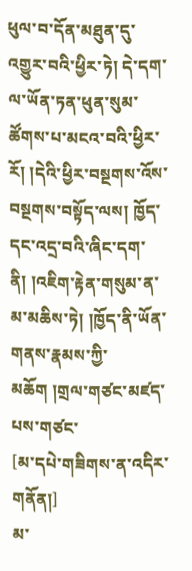ཕུལ་བ་དོན་མཐུན་དུ་འགྱུར་བའི་ཕྱིར་ཏེ། དེ་དག་ལ་ཡོན་ཏན་ཕུན་སུམ་ཚོགས་པ་མངའ་བའི་ཕྱིར་རོ། །དེའི་ཕྱིར་བསྔགས་འོས་བསྔགས་བསྟོད་ལས། ཁྱོད་དང་འདྲ་བའི་ཞིང་དག་ནི། །འཇིག་རྟེན་གསུམ་ན་མ་མཆིས་ཏེ། །ཁྱོད་ནི་ཡོན་གནས་རྣམས་ཀྱི་མཆོག །གྲལ་གཙང་མཛད་པས་གཙང་
[མ་དཔེ་གཟིགས་ན་འདིར་གནོན།]
མ་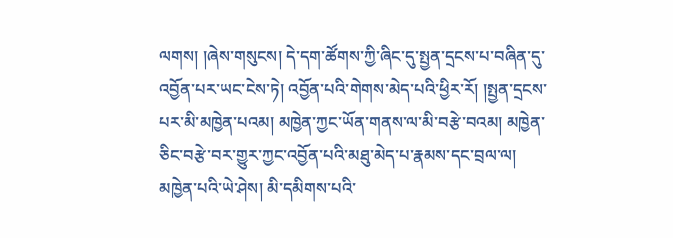ལགས། །ཞེས་གསུངས། དེ་དག་ཚོགས་ཀྱི་ཞིང་དུ་སྤྱན་དྲངས་པ་བཞིན་དུ་འབྱོན་པར་ཡང་ངེས་ཏེ། འབྱོན་པའི་གེགས་མེད་པའི་ཕྱིར་རོ། །སྤྱན་དྲངས་པར་མི་མཁྱེན་པའམ། མཁྱེན་ཀྱང་ཡོན་གནས་ལ་མི་བརྩེ་བའམ། མཁྱེན་ཅིང་བརྩེ་བར་གྱུར་ཀྱང་འབྱོན་པའི་མཐུ་མེད་པ་རྣམས་དང་བྲལ་ལ། མཁྱེན་པའི་ཡེ་ཤེས། མི་དམིགས་པའི་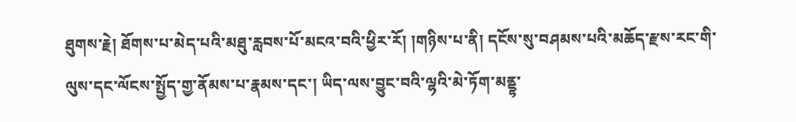ཐུགས་རྗེ། ཐོགས་པ་མེད་པའི་མཐུ་རླབས་པོ་མངའ་བའི་ཕྱིར་རོ། །གཉིས་པ་ནི། དངོས་སུ་བཤམས་པའི་མཆོད་རྫས་རང་གི་ལུས་དང་ལོངས་སྤྱོད་གྱ་ནོམས་པ་རྣམས་དང་། ཡིད་ལས་བྱུང་བའི་ལྷའི་མེ་ཏོག་མནྡྷ་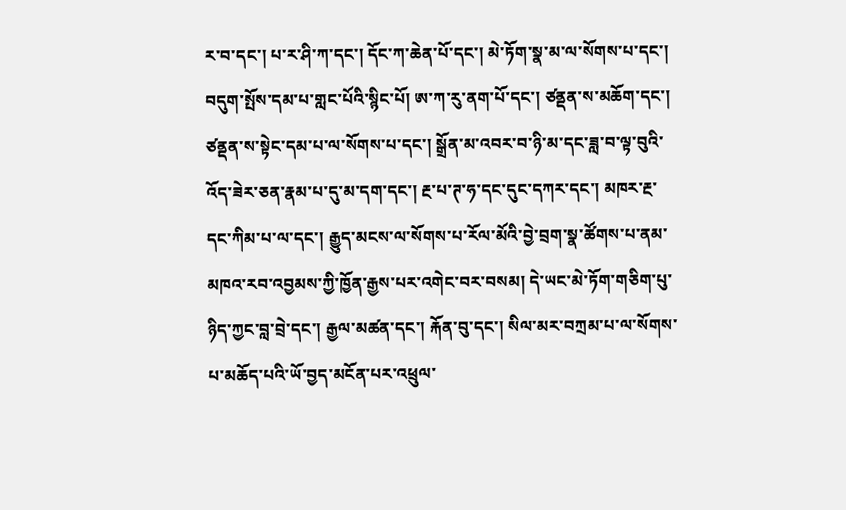ར་བ་དང་། པ་ར་ཤི་ཀ་དང་། དོང་ཀ་ཆེན་པོ་དང་། མེ་ཏོག་སྣ་མ་ལ་སོགས་པ་དང་། བདུག་སྤོས་དམ་པ་གླང་པོའི་སྙིང་པོ། ཨ་ཀ་རུ་ནག་པོ་དང་། ཙནྡན་ས་མཆོག་དང་། ཙནྡན་ས་སྟེང་དམ་པ་ལ་སོགས་པ་དང་། སྒྲོན་མ་འབར་བ་ཉི་མ་དང་ཟླ་བ་ལྟ་བུའི་འོད་ཟེར་ཅན་རྣམ་པ་དུ་མ་དག་དང་། རྔ་པ་ཊ་ཧ་དང་དུང་དཀར་དང་། མཁར་རྔ་དང་ཀིམ་པ་ལ་དང་། རྒྱུད་མངས་ལ་སོགས་པ་རོལ་མོའི་བྱེ་བྲག་སྣ་ཚོགས་པ་ནམ་མཁའ་རབ་འབྱམས་ཀྱི་ཁྱོན་རྒྱས་པར་འགེང་བར་བསམ། དེ་ཡང་མེ་ཏོག་གཅིག་པུ་ཉིད་ཀྱང་བླ་བྲེ་དང་། རྒྱལ་མཚན་དང་། རྐོན་བུ་དང་། སིལ་མར་བཀྲམ་པ་ལ་སོགས་པ་མཆོད་པའི་ཡོ་བྱད་མངོན་པར་འཕྲུལ་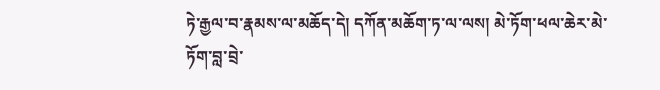ཏེ་རྒྱལ་བ་རྣམས་ལ་མཆོད་དེ། དཀོན་མཆོག་ཏ་ལ་ལས། མེ་ཏོག་ཕལ་ཆེར་མེ་ཏོག་བླ་བྲེ་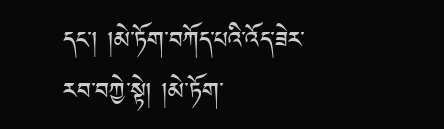དང་། །མེ་ཏོག་བཀོད་པའི་འོད་ཟེར་རབ་བཀྱེ་སྟེ། །མེ་ཏོག་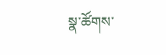སྣ་ཚོགས་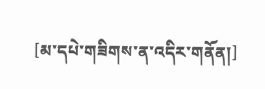[མ་དཔེ་གཟིགས་ན་འདིར་གནོན།]